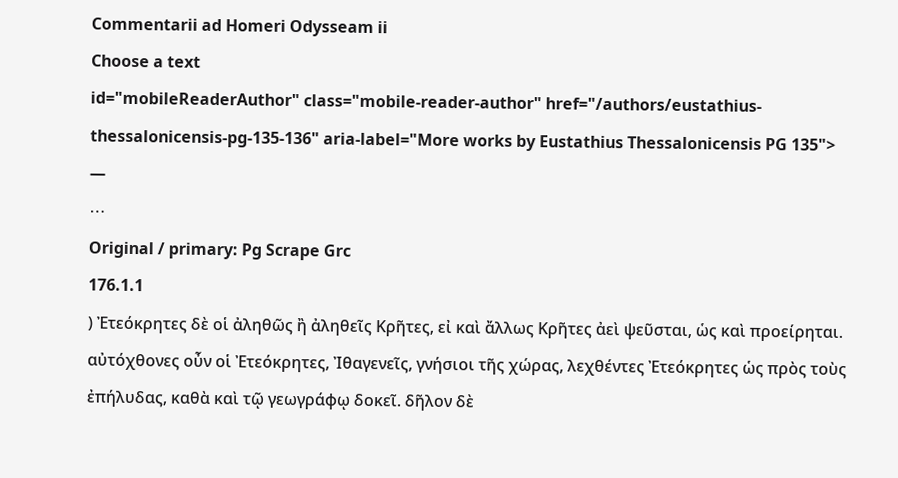Commentarii ad Homeri Odysseam ii
Choose a text
id="mobileReaderAuthor" class="mobile-reader-author" href="/authors/eustathius-thessalonicensis-pg-135-136" aria-label="More works by Eustathius Thessalonicensis PG 135">
—
⋯
Original / primary: Pg Scrape Grc
176.1.1
) Ἐτεόκρητες δὲ οἱ ἀληθῶς ἢ ἀληθεῖς Κρῆτες, εἰ καὶ ἄλλως Κρῆτες ἀεὶ ψεῦσται, ὡς καὶ προείρηται. αὐτόχθονες οὖν οἱ Ἐτεόκρητες, Ἰθαγενεῖς, γνήσιοι τῆς χώρας, λεχθέντες Ἐτεόκρητες ὡς πρὸς τοὺς ἐπήλυδας, καθὰ καὶ τῷ γεωγράφῳ δοκεῖ. δῆλον δὲ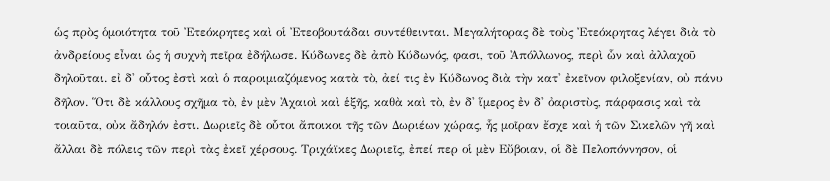ὡς πρὸς ὁμοιότητα τοῦ Ἐτεόκρητες καὶ οἱ Ἐτεοβουτάδαι συντέθεινται. Μεγαλήτορας δὲ τοὺς Ἐτεόκρητας λέγει διὰ τὸ ἀνδρείους εἶναι ὡς ἡ συχνὴ πεῖρα ἐδήλωσε. Κύδωνες δὲ ἀπὸ Κύδωνός, φασι, τοῦ Ἀπόλλωνος, περὶ ὧν καὶ ἀλλαχοῦ δηλοῦται. εἰ δ' οὗτος ἐστὶ καὶ ὁ παροιμιαζόμενος κατὰ τὸ, ἀεί τις ἐν Κύδωνος διὰ τὴν κατ' ἐκεῖνον φιλοξενίαν, οὐ πάνυ δῆλον. Ὅτι δὲ κάλλους σχῆμα τὸ, ἐν μὲν Ἀχαιοὶ καὶ ἑξῆς, καθὰ καὶ τὸ, ἐν δ' ἵμερος ἐν δ' ὀαριστὺς, πάρφασις καὶ τὰ τοιαῦτα, οὐκ ἄδηλόν ἐστι. Δωριεῖς δὲ οὗτοι ἄποικοι τῆς τῶν Δωριέων χώρας, ἧς μοῖραν ἔσχε καὶ ἡ τῶν Σικελῶν γῆ καὶ ἄλλαι δὲ πόλεις τῶν περὶ τὰς ἐκεῖ χέρσους. Τριχάϊκες Δωριεῖς, ἐπεί περ οἱ μὲν Εὔβοιαν, οἱ δὲ Πελοπόννησον, οἱ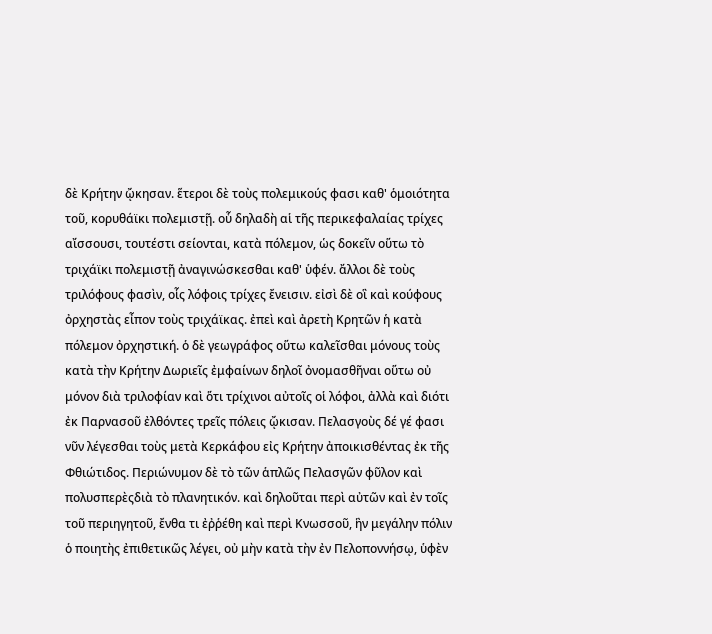δὲ Κρήτην ᾤκησαν. ἕτεροι δὲ τοὺς πολεμικούς φασι καθ' ὁμοιότητα τοῦ, κορυθάϊκι πολεμιστῇ. οὗ δηλαδὴ αἱ τῆς περικεφαλαίας τρίχες αἴσσουσι, τουτέστι σείονται, κατὰ πόλεμον, ὡς δοκεῖν οὕτω τὸ τριχάϊκι πολεμιστῇ ἀναγινώσκεσθαι καθ' ὑφέν. ἄλλοι δὲ τοὺς τριλόφους φασὶν, οἷς λόφοις τρίχες ἔνεισιν. εἰσὶ δὲ οἳ καὶ κούφους ὀρχηστὰς εἶπον τοὺς τριχάϊκας. ἐπεὶ καὶ ἀρετὴ Κρητῶν ἡ κατὰ πόλεμον ὀρχηστική. ὁ δὲ γεωγράφος οὕτω καλεῖσθαι μόνους τοὺς κατὰ τὴν Κρήτην Δωριεῖς ἐμφαίνων δηλοῖ ὀνομασθῆναι οὕτω οὐ μόνον διὰ τριλοφίαν καὶ ὅτι τρίχινοι αὐτοῖς οἱ λόφοι, ἀλλὰ καὶ διότι ἐκ Παρνασοῦ ἐλθόντες τρεῖς πόλεις ᾤκισαν. Πελασγοὺς δέ γέ φασι νῦν λέγεσθαι τοὺς μετὰ Κερκάφου εἰς Κρήτην ἀποικισθέντας ἐκ τῆς Φθιώτιδος. Περιώνυμον δὲ τὸ τῶν ἁπλῶς Πελασγῶν φῦλον καὶ πολυσπερὲςδιὰ τὸ πλανητικόν. καὶ δηλοῦται περὶ αὐτῶν καὶ ἐν τοῖς τοῦ περιηγητοῦ, ἔνθα τι ἐῤῥέθη καὶ περὶ Κνωσσοῦ, ἣν μεγάλην πόλιν ὁ ποιητὴς ἐπιθετικῶς λέγει, οὐ μὴν κατὰ τὴν ἐν Πελοποννήσῳ, ὑφὲν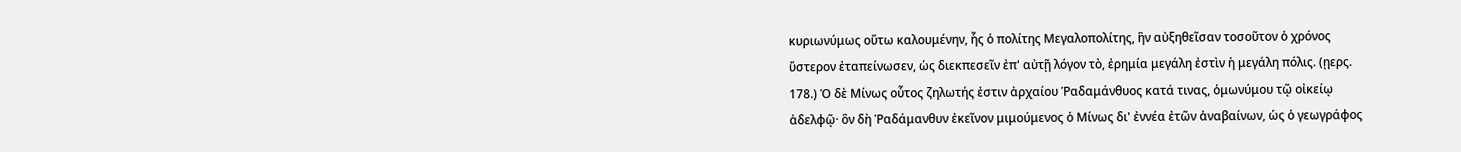κυριωνύμως οὕτω καλουμένην, ἧς ὁ πολίτης Μεγαλοπολίτης, ἣν αὐξηθεῖσαν τοσοῦτον ὁ χρόνος ὕστερον ἐταπείνωσεν, ὡς διεκπεσεῖν ἐπ' αὐτῇ λόγον τὸ, ἐρημία μεγάλη ἐστὶν ἡ μεγάλη πόλις. (ῃερς. 178.) Ὁ δὲ Μίνως οὗτος ζηλωτής ἐστιν ἀρχαίου Ῥαδαμάνθυος κατά τινας, ὁμωνύμου τῷ οἰκείῳ ἀδελφῷ· ὃν δὴ Ῥαδάμανθυν ἐκεῖνον μιμούμενος ὁ Μίνως δι' ἐννέα ἐτῶν ἀναβαίνων, ὡς ὁ γεωγράφος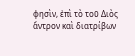φησὶν, ἐπὶ τὸ τοῦ Διὸς ἄντρον καὶ διατρίβων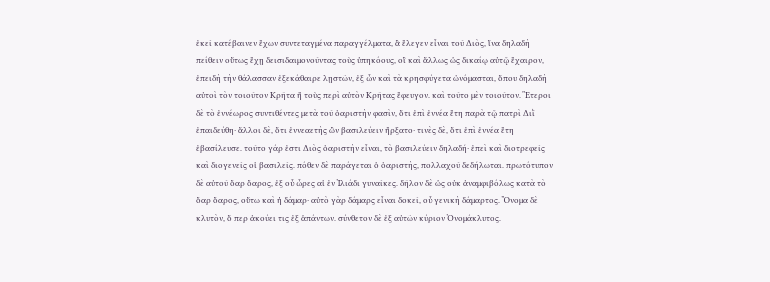ἐκεῖ κατέβαινεν ἔχων συντεταγμένα παραγγέλματα, ἃ ἔλεγεν εἶναι τοῦ Διὸς, ἵνα δηλαδὴ πείθειν οὕτως ἔχῃ δεισιδαιμονοῦντας τοὺς ὑπηκόους, οἳ καὶ ἄλλως ὡς δικαίῳ αὐτῷ ἔχαιρον, ἐπειδὴ τὴν θάλασσαν ἐξεκάθαιρε λῃστῶν, ἐξ ὧν καὶ τὰ κρησφύγετα ὠνόμασται, ὅπου δηλαδὴ αὐτοὶ τὸν τοιοῦτον Κρῆτα ἢ τοὺς περὶ αὐτὸν Κρῆτας ἔφευγον. καὶ τοῦτο μὲν τοιοῦτον. Ἕτεροι δὲ τὸ ἐννέωρος συντιθέντες μετὰ τοῦ ὀαριστὴν φασὶν, ὅτι ἐπὶ ἐννέα ἔτη παρὰ τῷ πατρὶ Διῒ ἐπαιδεύθη· ἄλλοι δὲ, ὅτι ἐννεαετὴς ὢν βασιλεύειν ἤρξατο· τινὲς δὲ, ὅτι ἐπὶ ἐννέα ἔτη ἐβασίλευσε. τοῦτο γάρ ἐστι Διὸς ὀαριστὴν εἶναι, τὸ βασιλεύειν δηλαδή· ἐπεὶ καὶ διοτρεφεῖς καὶ διογενεῖς οἱ βασιλεῖς. πόθεν δὲ παράγεται ὁ ὀαριστὴς, πολλαχοῦ δεδήλωται. πρωτότυπον δὲ αὐτοῦ ὄαρ ὄαρος, ἐξ οὗ ὦρες αἱ ἐν Ἰλιάδι γυναῖκες. δῆλον δὲ ὡς οὐκ ἀναμφιβόλως κατὰ τὸ ὄαρ ὄαρος, οὕτω καὶ ἡ δάμαρ· αὐτὸ γὰρ δάμαρς εἶναι δοκεῖ, οὗ γενικὴ δάμαρτος. Ὄνομα δὲ κλυτὸν, ὅ περ ἀκούει τις ἐξ ἁπάντων. σύνθετον δὲ ἐξ αὐτῶν κύριον Ὀνομάκλυτος.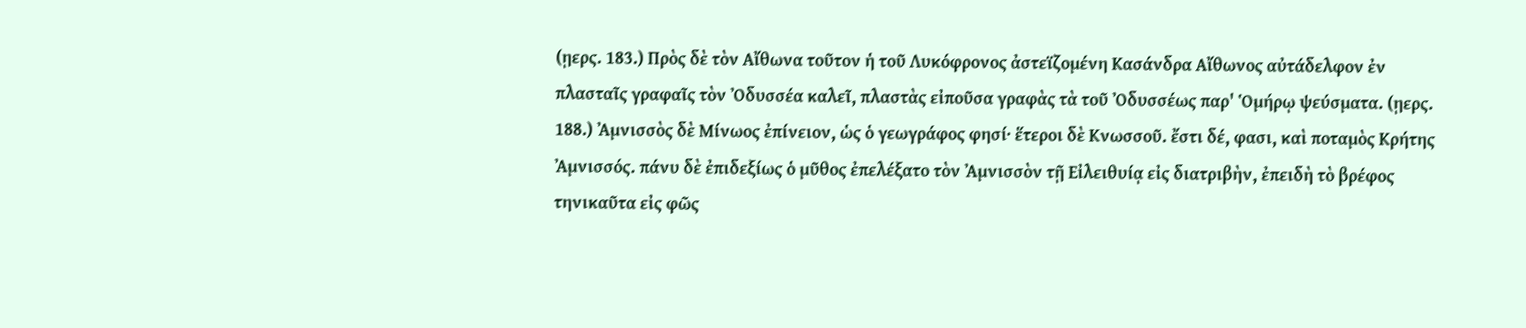(ῃερς. 183.) Πρὸς δὲ τὸν Αἴθωνα τοῦτον ἡ τοῦ Λυκόφρονος ἀστεϊζομένη Κασάνδρα Αἴθωνος αὐτάδελφον ἐν πλασταῖς γραφαῖς τὸν Ὀδυσσέα καλεῖ, πλαστὰς εἰποῦσα γραφὰς τὰ τοῦ Ὀδυσσέως παρ' Ὁμήρῳ ψεύσματα. (ῃερς. 188.) Ἀμνισσὸς δὲ Μίνωος ἐπίνειον, ὡς ὁ γεωγράφος φησί· ἕτεροι δὲ Κνωσσοῦ. ἔστι δέ, φασι, καὶ ποταμὸς Κρήτης Ἀμνισσός. πάνυ δὲ ἐπιδεξίως ὁ μῦθος ἐπελέξατο τὸν Ἀμνισσὸν τῇ Εἰλειθυίᾳ εἰς διατριβὴν, ἐπειδὴ τὸ βρέφος τηνικαῦτα εἰς φῶς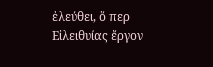ἐλεύθει, ὅ περ Εἰλειθυίας ἔργον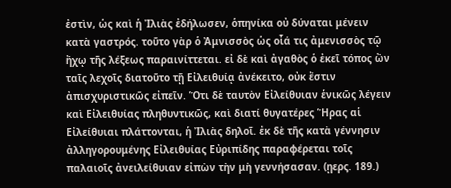ἐστὶν, ὡς καὶ ἡ Ἰλιὰς ἐδήλωσεν, ὁπηνίκα οὐ δύναται μένειν κατὰ γαστρός. τοῦτο γὰρ ὁ Ἀμνισσὸς ὡς οἷά τις ἀμενισσὸς τῷ ἤχῳ τῆς λέξεως παραινίττεται. εἰ δὲ καὶ ἀγαθὸς ὁ ἐκεῖ τόπος ὢν ταῖς λεχοῖς διατοῦτο τῇ Εἰλειθυίᾳ ἀνέκειτο, οὐκ ἔστιν ἀπισχυριστικῶς εἰπεῖν. Ὅτι δὲ ταυτὸν Εἰλείθυιαν ἑνικῶς λέγειν καὶ Εἰλειθυίας πληθυντικῶς, καὶ διατί θυγατέρες Ἥρας αἱ Εἰλείθυιαι πλάττονται, ἡ Ἰλιὰς δηλοῖ. ἐκ δὲ τῆς κατὰ γέννησιν ἀλληγορουμένης Εἰλειθυίας Εὐριπίδης παραφέρεται τοῖς παλαιοῖς ἀνειλείθυιαν εἰπὼν τὴν μὴ γεννήσασαν. (ῃερς. 189.)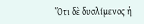Ὅτι δὲ δυσλίμενος ἡ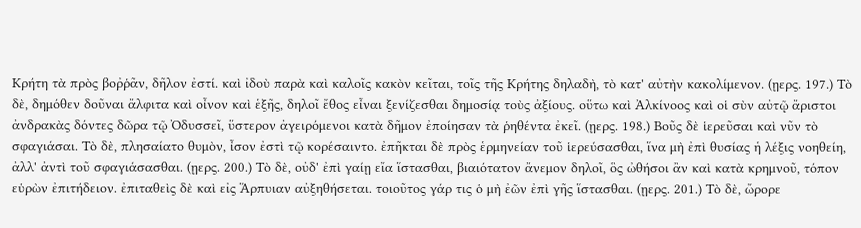Κρήτη τὰ πρὸς βοῤῥᾶν, δῆλον ἐστί. καὶ ἰδοὺ παρὰ καὶ καλοῖς κακὸν κεῖται, τοῖς τῆς Κρήτης δηλαδὴ, τὸ κατ' αὐτὴν κακολίμενον. (ῃερς. 197.) Τὸ δὲ, δημόθεν δοῦναι ἄλφιτα καὶ οἶνον καὶ ἑξῆς, δηλοῖ ἔθος εἶναι ξενίζεσθαι δημοσίᾳ τοὺς ἀξίους. οὕτω καὶ Ἀλκίνοος καὶ οἱ σὺν αὐτῷ ἄριστοι ἀνδρακὰς δόντες δῶρα τῷ Ὀδυσσεῖ, ὕστερον ἀγειρόμενοι κατὰ δῆμον ἐποίησαν τὰ ῥηθέντα ἐκεῖ. (ῃερς. 198.) Βοῦς δὲ ἱερεῦσαι καὶ νῦν τὸ σφαγιάσαι. Τὸ δὲ, πλησαίατο θυμὸν, ἶσον ἐστὶ τῷ κορέσαιντο. ἐπῆκται δὲ πρὸς ἑρμηνείαν τοῦ ἱερεύσασθαι, ἵνα μὴ ἐπὶ θυσίας ἡ λέξις νοηθείη, ἀλλ' ἀντὶ τοῦ σφαγιάσασθαι. (ῃερς. 200.) Τὸ δὲ, οὐδ' ἐπὶ γαίῃ εἴα ἵστασθαι, βιαιότατον ἄνεμον δηλοῖ, ὃς ὠθήσοι ἂν καὶ κατὰ κρημνοῦ, τόπον εὑρὼν ἐπιτήδειον. ἐπιταθεὶς δὲ καὶ εἰς Ἅρπυιαν αὐξηθήσεται. τοιοῦτος γάρ τις ὁ μὴ ἐῶν ἐπὶ γῆς ἵστασθαι. (ῃερς. 201.) Τὸ δὲ, ὤρορε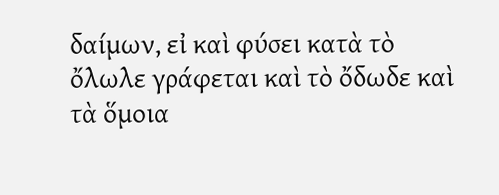δαίμων, εἰ καὶ φύσει κατὰ τὸ ὄλωλε γράφεται καὶ τὸ ὄδωδε καὶ τὰ ὅμοια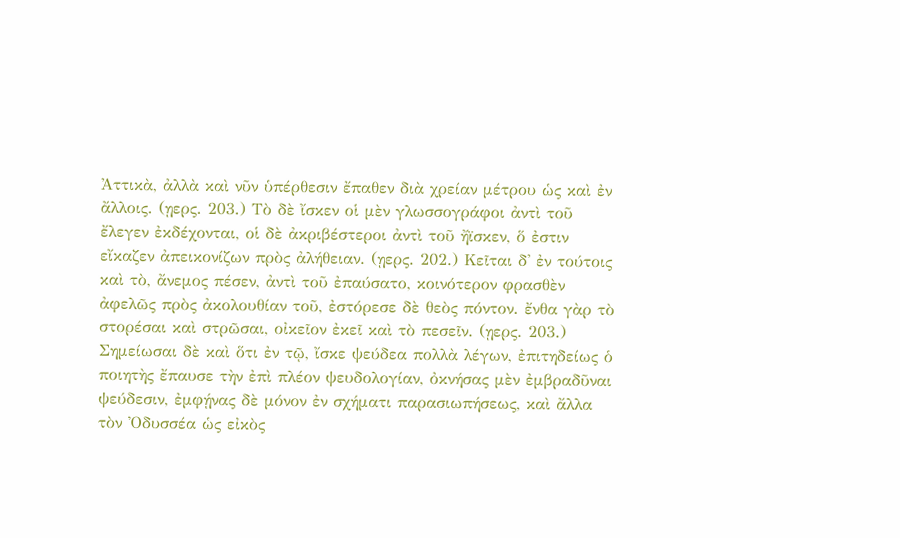Ἀττικὰ, ἀλλὰ καὶ νῦν ὑπέρθεσιν ἔπαθεν διὰ χρείαν μέτρου ὡς καὶ ἐν ἄλλοις. (ῃερς. 203.) Τὸ δὲ ἴσκεν οἱ μὲν γλωσσογράφοι ἀντὶ τοῦ ἔλεγεν ἐκδέχονται, οἱ δὲ ἀκριβέστεροι ἀντὶ τοῦ ἤϊσκεν, ὅ ἐστιν εἴκαζεν ἀπεικονίζων πρὸς ἀλήθειαν. (ῃερς. 202.) Κεῖται δ' ἐν τούτοις καὶ τὸ, ἄνεμος πέσεν, ἀντὶ τοῦ ἐπαύσατο, κοινότερον φρασθὲν ἀφελῶς πρὸς ἀκολουθίαν τοῦ, ἐστόρεσε δὲ θεὸς πόντον. ἔνθα γὰρ τὸ στορέσαι καὶ στρῶσαι, οἰκεῖον ἐκεῖ καὶ τὸ πεσεῖν. (ῃερς. 203.) Σημείωσαι δὲ καὶ ὅτι ἐν τῷ, ἴσκε ψεύδεα πολλὰ λέγων, ἐπιτηδείως ὁ ποιητὴς ἔπαυσε τὴν ἐπὶ πλέον ψευδολογίαν, ὀκνήσας μὲν ἐμβραδῦναι ψεύδεσιν, ἐμφῄνας δὲ μόνον ἐν σχήματι παρασιωπήσεως, καὶ ἄλλα τὸν Ὀδυσσέα ὡς εἰκὸς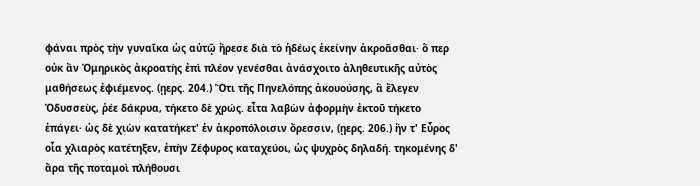φάναι πρὸς τὴν γυναῖκα ὡς αὐτῷ ἤρεσε διὰ τὸ ἡδέως ἐκείνην ἀκροᾶσθαι· ὅ περ οὐκ ἂν Ὁμηρικὸς ἀκροατὴς ἐπὶ πλέον γενέσθαι ἀνάσχοιτο ἀληθευτικῆς αὐτὸς μαθήσεως ἐφιέμενος. (ῃερς. 204.) Ὅτι τῆς Πηνελόπης ἀκουούσης, ἃ ἔλεγεν Ὀδυσσεὺς, ῥέε δάκρυα, τήκετο δὲ χρώς. εἶτα λαβὼν ἀφορμὴν ἐκτοῦ τήκετο ἐπάγει· ὡς δὲ χιὼν κατατήκετ' ἐν ἀκροπόλοισιν ὄρεσσιν, (ῃερς. 206.) ἥν τ' Εὖρος οἷα χλιαρὸς κατέτηξεν, ἐπὴν Ζέφυρος καταχεύοι, ὡς ψυχρὸς δηλαδή. τηκομένης δ' ἄρα τῆς ποταμοὶ πλήθουσι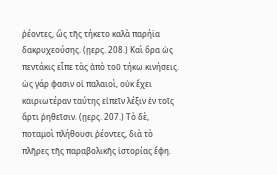ῥέοντες, ὣς τῆς τήκετο καλὰ παρήϊα δακρυχεούσης. (ῃερς. 208.) Καὶ ὅρα ὡς πεντάκις εἶπε τὰς ἀπὸ τοῦ τήκω κινήσεις. ὡς γάρ φασιν οἱ παλαιοὶ, οὐκ ἔχει καιριωτέραν ταύτης εἰπεῖν λέξιν ἐν τοῖς ἄρτι ῥηθεῖσιν. (ῃερς. 207.) Τὸ δὲ, ποταμοὶ πλήθουσι ῥέοντες, διὰ τὸ πλῆρες τῆς παραβολικῆς ἱστορίας ἔφη.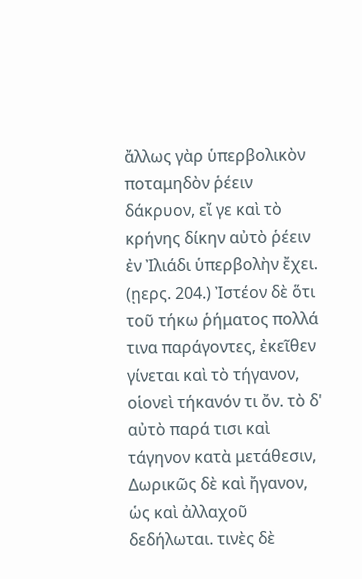ἄλλως γὰρ ὑπερβολικὸν ποταμηδὸν ῥέειν δάκρυον, εἴ γε καὶ τὸ κρήνης δίκην αὐτὸ ῥέειν ἐν Ἰλιάδι ὑπερβολὴν ἔχει. (ῃερς. 204.) Ἰστέον δὲ ὅτι τοῦ τήκω ῥήματος πολλά τινα παράγοντες, ἐκεῖθεν γίνεται καὶ τὸ τήγανον, οἱονεὶ τήκανόν τι ὄν. τὸ δ' αὐτὸ παρά τισι καὶ τάγηνον κατὰ μετάθεσιν, Δωρικῶς δὲ καὶ ἤγανον, ὡς καὶ ἀλλαχοῦ δεδήλωται. τινὲς δὲ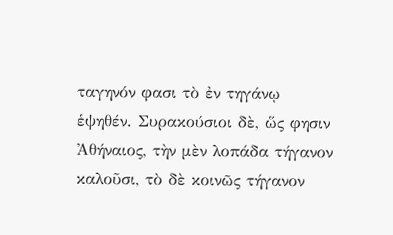ταγηνόν φασι τὸ ἐν τηγάνῳ ἑψηθέν. Συρακούσιοι δὲ, ὥς φησιν Ἀθήναιος, τὴν μὲν λοπάδα τήγανον καλοῦσι, τὸ δὲ κοινῶς τήγανον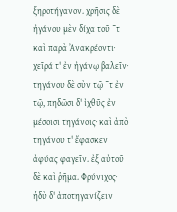ξηροτήγανον. χρῆσις δὲ ἠγάνου μὲν δίχα τοῦ ˉτ καὶ παρὰ Ἀνακρέοντι· χεῖρά τ' ἐν ἠγάνῳ βαλεῖν· τηγάνου δὲ σὺν τῷ ˉτ ἐν τῷ, πηδῶσι δ' ἰχθῦς ἐν μέσοισι τηγάνοις· καὶ ἀπὸ τηγάνου τ' ἔφασκεν ἀφύας φαγεῖν. ἐξ αὐτοῦ δὲ καὶ ῥῆμα. Φρύνιχος· ἡδὺ δ' ἀποτηγανίζειν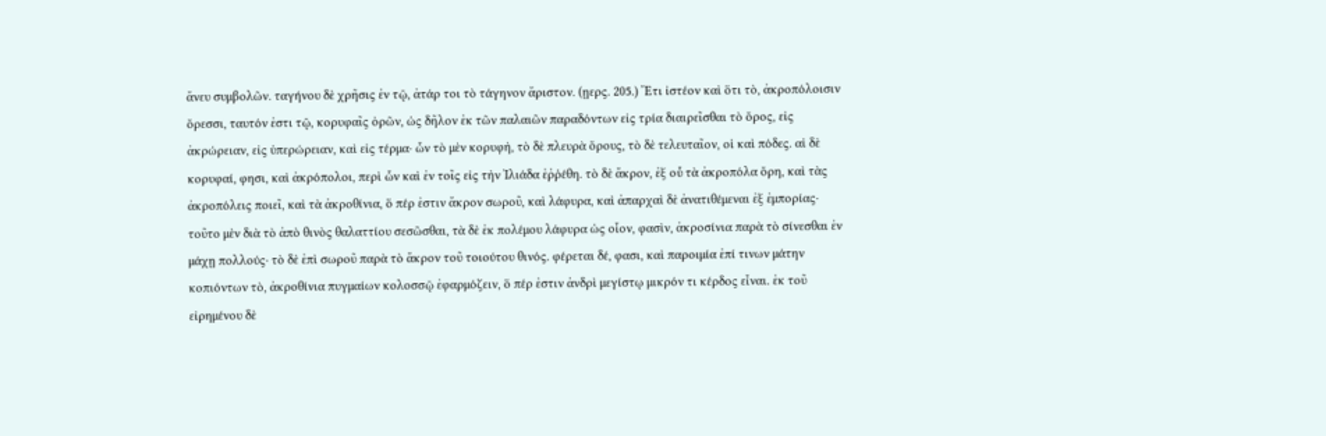ἄνευ συμβολῶν. ταγήνου δὲ χρῆσις ἐν τῷ, ἀτάρ τοι τὸ τάγηνον ἄριστον. (ῃερς. 205.) Ἔτι ἰστέον καὶ ὅτι τὸ, ἀκροπόλοισιν ὄρεσσι, ταυτόν ἐστι τῷ, κορυφαῖς ὀρῶν, ὡς δῆλον ἐκ τῶν παλαιῶν παραδόντων εἰς τρία διαιρεῖσθαι τὸ ὄρος, εἰς ἀκρώρειαν, εἰς ὑπερώρειαν, καὶ εἰς τέρμα· ὧν τὸ μὲν κορυφὴ, τὸ δὲ πλευρὰ ὄρους, τὸ δὲ τελευταῖον, οἱ καὶ πόδες. αἱ δὲ κορυφαί, φησι, καὶ ἀκρόπολοι, περὶ ὧν καὶ ἐν τοῖς εἰς τὴν Ἰλιάδα ἐῤῥέθη. τὸ δὲ ἄκρον, ἐξ οὗ τὰ ἀκροπόλα ὄρη, καὶ τὰς ἀκροπόλεις ποιεῖ, καὶ τὰ ἀκροθίνια, ὅ πέρ ἐστιν ἄκρον σωροῦ, καὶ λάφυρα, καὶ ἀπαρχαὶ δὲ ἀνατιθέμεναι ἐξ ἐμπορίας· τοῦτο μὲν διὰ τὸ ἀπὸ θινὸς θαλαττίου σεσῶσθαι, τὰ δὲ ἐκ πολέμου λάφυρα ὡς οἷον, φασὶν, ἀκροσίνια παρὰ τὸ σίνεσθαι ἐν μάχῃ πολλούς· τὸ δὲ ἐπὶ σωροῦ παρὰ τὸ ἄκρον τοῦ τοιούτου θινός. φέρεται δέ, φασι, καὶ παροιμία ἐπί τινων μάτην κοπιόντων τὸ, ἀκροθίνια πυγμαίων κολοσσῷ ἐφαρμόζειν, ὅ πέρ ἐστιν ἀνδρὶ μεγίστῳ μικρόν τι κέρδος εἶναι. ἐκ τοῦ εἰρημένου δὲ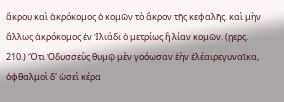ἄκρου καὶ ἀκρόκομος ὁ κομῶν τὸ ἄκρον τῆς κεφαλῆς. καὶ μὴν ἄλλως ἀκρόκομος ἐν Ἰλιάδι ὁ μετρίως ἢ λίαν κομῶν. (ῃερς. 210.) Ὅτι Ὀδυσσεὺς θυμῷ μὲν γοόωσαν ἑὴν ἐλέαιρεγυναῖκα, ὀφθαλμοὶ δ' ὡσεὶ κέρα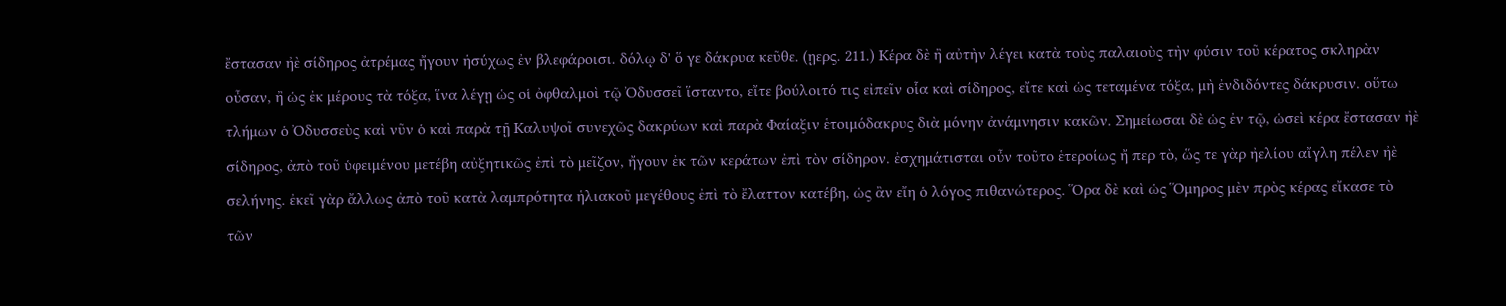ἔστασαν ἠὲ σίδηρος ἀτρέμας ἤγουν ἡσύχως ἐν βλεφάροισι. δόλῳ δ' ὅ γε δάκρυα κεῦθε. (ῃερς. 211.) Κέρα δὲ ἢ αὐτὴν λέγει κατὰ τοὺς παλαιοὺς τὴν φύσιν τοῦ κέρατος σκληρὰν οὖσαν, ἢ ὡς ἐκ μέρους τὰ τόξα, ἵνα λέγῃ ὡς οἱ ὀφθαλμοὶ τῷ Ὀδυσσεῖ ἵσταντο, εἴτε βούλοιτό τις εἰπεῖν οἷα καὶ σίδηρος, εἴτε καὶ ὡς τεταμένα τόξα, μὴ ἐνδιδόντες δάκρυσιν. οὕτω τλήμων ὁ Ὀδυσσεὺς καὶ νῦν ὁ καὶ παρὰ τῇ Καλυψοῖ συνεχῶς δακρύων καὶ παρὰ Φαίαξιν ἑτοιμόδακρυς διὰ μόνην ἀνάμνησιν κακῶν. Σημείωσαι δὲ ὡς ἐν τῷ, ὡσεὶ κέρα ἔστασαν ἠὲ σίδηρος, ἀπὸ τοῦ ὑφειμένου μετέβη αὐξητικῶς ἐπὶ τὸ μεῖζον, ἤγουν ἐκ τῶν κεράτων ἐπὶ τὸν σίδηρον. ἐσχημάτισται οὖν τοῦτο ἑτεροίως ἤ περ τὸ, ὥς τε γὰρ ἠελίου αἴγλη πέλεν ἠὲ σελήνης. ἐκεῖ γὰρ ἄλλως ἀπὸ τοῦ κατὰ λαμπρότητα ἡλιακοῦ μεγέθους ἐπὶ τὸ ἔλαττον κατέβη, ὡς ἂν εἴη ὁ λόγος πιθανώτερος. Ὅρα δὲ καὶ ὡς Ὅμηρος μὲν πρὸς κέρας εἴκασε τὸ τῶν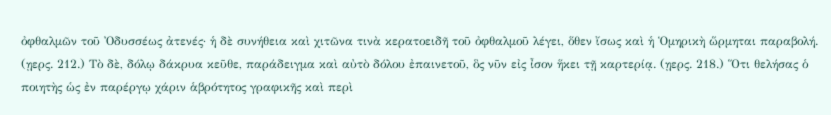ὀφθαλμῶν τοῦ Ὀδυσσέως ἀτενές· ἡ δὲ συνήθεια καὶ χιτῶνα τινὰ κερατοειδῆ τοῦ ὀφθαλμοῦ λέγει, ὅθεν ἴσως καὶ ἡ Ὁμηρικὴ ὥρμηται παραβολή. (ῃερς. 212.) Τὸ δὲ, δόλῳ δάκρυα κεῦθε, παράδειγμα καὶ αὐτὸ δόλου ἐπαινετοῦ, ὃς νῦν εἰς ἶσον ἥκει τῇ καρτερίᾳ. (ῃερς. 218.) Ὅτι θελήσας ὁ ποιητὴς ὡς ἐν παρέργῳ χάριν ἁβρότητος γραφικῆς καὶ περὶ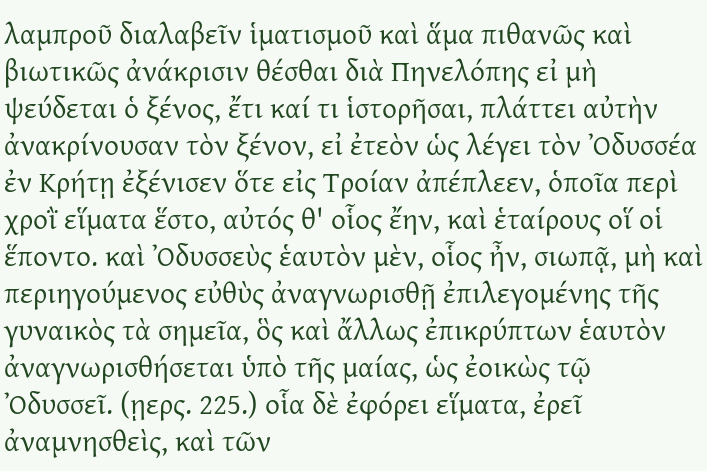λαμπροῦ διαλαβεῖν ἱματισμοῦ καὶ ἅμα πιθανῶς καὶ βιωτικῶς ἀνάκρισιν θέσθαι διὰ Πηνελόπης εἰ μὴ ψεύδεται ὁ ξένος, ἔτι καί τι ἱστορῆσαι, πλάττει αὐτὴν ἀνακρίνουσαν τὸν ξένον, εἰ ἐτεὸν ὡς λέγει τὸν Ὀδυσσέα ἐν Κρήτῃ ἐξένισεν ὅτε εἰς Τροίαν ἀπέπλεεν, ὁποῖα περὶ χροῒ εἵματα ἕστο, αὐτός θ' οἷος ἔην, καὶ ἑταίρους οἵ οἱ ἕποντο. καὶ Ὀδυσσεὺς ἑαυτὸν μὲν, οἷος ἦν, σιωπᾷ, μὴ καὶ περιηγούμενος εὐθὺς ἀναγνωρισθῇ ἐπιλεγομένης τῆς γυναικὸς τὰ σημεῖα, ὃς καὶ ἄλλως ἐπικρύπτων ἑαυτὸν ἀναγνωρισθήσεται ὑπὸ τῆς μαίας, ὡς ἐοικὼς τῷ Ὀδυσσεῖ. (ῃερς. 225.) οἷα δὲ ἐφόρει εἵματα, ἐρεῖ ἀναμνησθεὶς, καὶ τῶν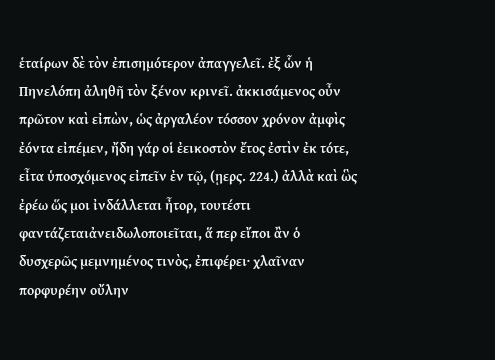ἑταίρων δὲ τὸν ἐπισημότερον ἀπαγγελεῖ. ἐξ ὧν ἡ Πηνελόπη ἀληθῆ τὸν ξένον κρινεῖ. ἀκκισάμενος οὖν πρῶτον καὶ εἰπὼν, ὡς ἀργαλέον τόσσον χρόνον ἀμφὶς ἐόντα εἰπέμεν, ἤδη γάρ οἱ ἐεικοστὸν ἔτος ἐστὶν ἐκ τότε, εἶτα ὑποσχόμενος εἰπεῖν ἐν τῷ, (ῃερς. 224.) ἀλλὰ καὶ ὣς ἐρέω ὥς μοι ἰνδάλλεται ἦτορ, τουτέστι φαντάζεταιἀνειδωλοποιεῖται, ἅ περ εἴποι ἂν ὁ δυσχερῶς μεμνημένος τινὸς, ἐπιφέρει· χλαῖναν πορφυρέην οὔλην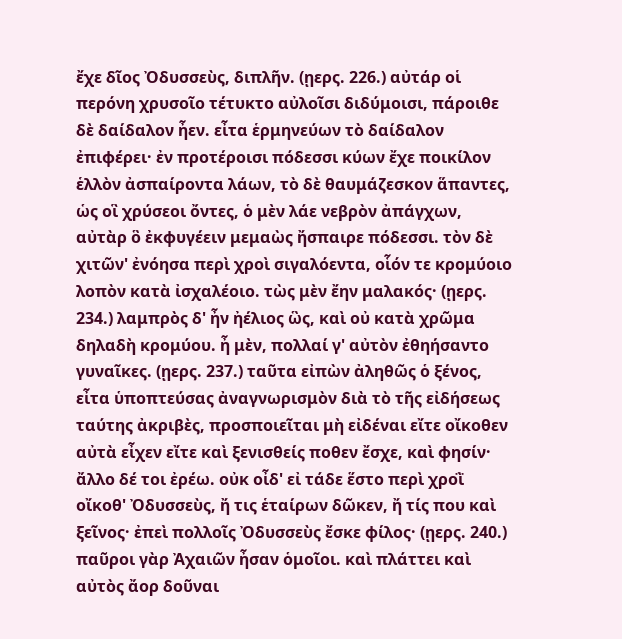ἔχε δῖος Ὀδυσσεὺς, διπλῆν. (ῃερς. 226.) αὐτάρ οἱ περόνη χρυσοῖο τέτυκτο αὐλοῖσι διδύμοισι, πάροιθε δὲ δαίδαλον ἦεν. εἶτα ἑρμηνεύων τὸ δαίδαλον ἐπιφέρει· ἐν προτέροισι πόδεσσι κύων ἔχε ποικίλον ἑλλὸν ἀσπαίροντα λάων, τὸ δὲ θαυμάζεσκον ἅπαντες, ὡς οἳ χρύσεοι ὄντες, ὁ μὲν λάε νεβρὸν ἀπάγχων, αὐτὰρ ὃ ἐκφυγέειν μεμαὼς ἤσπαιρε πόδεσσι. τὸν δὲ χιτῶν' ἐνόησα περὶ χροὶ σιγαλόεντα, οἷόν τε κρομύοιο λοπὸν κατὰ ἰσχαλέοιο. τὼς μὲν ἔην μαλακός· (ῃερς. 234.) λαμπρὸς δ' ἦν ἠέλιος ὣς, καὶ οὐ κατὰ χρῶμα δηλαδὴ κρομύου. ἦ μὲν, πολλαί γ' αὐτὸν ἐθηήσαντο γυναῖκες. (ῃερς. 237.) ταῦτα εἰπὼν ἀληθῶς ὁ ξένος, εἶτα ὑποπτεύσας ἀναγνωρισμὸν διὰ τὸ τῆς εἰδήσεως ταύτης ἀκριβὲς, προσποιεῖται μὴ εἰδέναι εἴτε οἴκοθεν αὐτὰ εἶχεν εἴτε καὶ ξενισθείς ποθεν ἔσχε, καὶ φησίν· ἄλλο δέ τοι ἐρέω. οὐκ οἶδ' εἰ τάδε ἕστο περὶ χροῒ οἴκοθ' Ὀδυσσεὺς, ἤ τις ἑταίρων δῶκεν, ἤ τίς που καὶ ξεῖνος· ἐπεὶ πολλοῖς Ὀδυσσεὺς ἔσκε φίλος· (ῃερς. 240.) παῦροι γὰρ Ἀχαιῶν ἦσαν ὁμοῖοι. καὶ πλάττει καὶ αὐτὸς ἄορ δοῦναι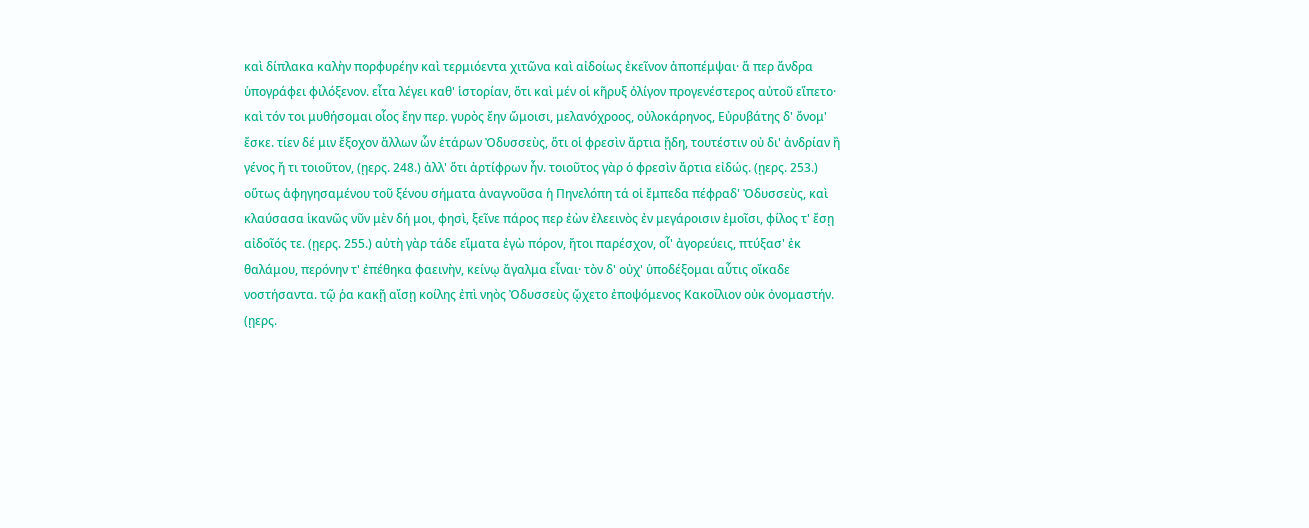καὶ δίπλακα καλὴν πορφυρέην καὶ τερμιόεντα χιτῶνα καὶ αἰδοίως ἐκεῖνον ἀποπέμψαι· ἅ περ ἄνδρα ὑπογράφει φιλόξενον. εἶτα λέγει καθ' ἱστορίαν, ὅτι καὶ μέν οἱ κῆρυξ ὀλίγον προγενέστερος αὐτοῦ εἵπετο· καὶ τόν τοι μυθήσομαι οἷος ἔην περ. γυρὸς ἔην ὤμοισι, μελανόχροος, οὐλοκάρηνος, Εὐρυβάτης δ' ὄνομ' ἔσκε. τίεν δέ μιν ἔξοχον ἄλλων ὧν ἑτάρων Ὀδυσσεὺς, ὅτι οἱ φρεσὶν ἄρτια ᾔδη, τουτέστιν οὐ δι' ἀνδρίαν ἢ γένος ἤ τι τοιοῦτον, (ῃερς. 248.) ἀλλ' ὅτι ἀρτίφρων ἦν. τοιοῦτος γὰρ ὁ φρεσὶν ἄρτια εἰδώς. (ῃερς. 253.) οὕτως ἀφηγησαμένου τοῦ ξένου σήματα ἀναγνοῦσα ἡ Πηνελόπη τά οἱ ἔμπεδα πέφραδ' Ὀδυσσεὺς, καὶ κλαύσασα ἱκανῶς νῦν μὲν δή μοι, φησὶ, ξεῖνε πάρος περ ἐὼν ἐλεεινὸς ἐν μεγάροισιν ἐμοῖσι, φίλος τ' ἔσῃ αἰδοῖός τε. (ῃερς. 255.) αὐτὴ γὰρ τάδε εἵματα ἐγὼ πόρον, ἤτοι παρέσχον, οἷ' ἀγορεύεις, πτύξασ' ἐκ θαλάμου, περόνην τ' ἐπέθηκα φαεινὴν, κείνῳ ἄγαλμα εἶναι· τὸν δ' οὐχ' ὑποδέξομαι αὖτις οἴκαδε νοστήσαντα. τῷ ῥα κακῇ αἴσῃ κοίλης ἐπὶ νηὸς Ὀδυσσεὺς ᾤχετο ἐποψόμενος Κακοΐλιον οὐκ ὀνομαστήν. (ῃερς.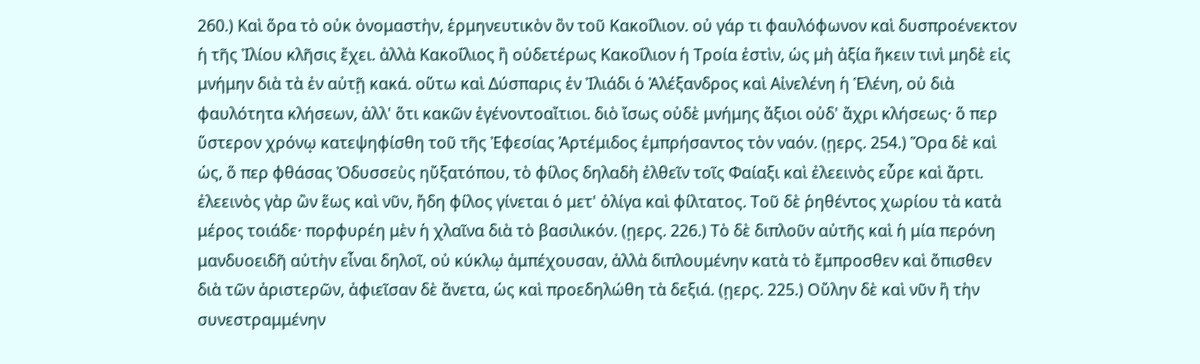260.) Καὶ ὅρα τὸ οὐκ ὀνομαστὴν, ἑρμηνευτικὸν ὂν τοῦ Κακοΐλιον. οὐ γάρ τι φαυλόφωνον καὶ δυσπροένεκτον ἡ τῆς Ἰλίου κλῆσις ἔχει. ἀλλὰ Κακοΐλιος ἢ οὐδετέρως Κακοΐλιον ἡ Τροία ἐστὶν, ὡς μὴ ἀξία ἥκειν τινὶ μηδὲ εἰς μνήμην διὰ τὰ ἐν αὐτῇ κακά. οὕτω καὶ Δύσπαρις ἐν Ἰλιάδι ὁ Ἀλέξανδρος καὶ Αἰνελένη ἡ Ἑλένη, οὐ διὰ φαυλότητα κλήσεων, ἀλλ' ὅτι κακῶν ἐγένοντοαἴτιοι. διὸ ἴσως οὐδὲ μνήμης ἄξιοι οὐδ' ἄχρι κλήσεως· ὅ περ ὕστερον χρόνῳ κατεψηφίσθη τοῦ τῆς Ἐφεσίας Ἀρτέμιδος ἐμπρήσαντος τὸν ναόν. (ῃερς. 254.) Ὅρα δὲ καὶ ὡς, ὅ περ φθάσας Ὀδυσσεὺς ηὔξατόπου, τὸ φίλος δηλαδὴ ἐλθεῖν τοῖς Φαίαξι καὶ ἐλεεινὸς εὗρε καὶ ἄρτι. ἐλεεινὸς γὰρ ὢν ἕως καὶ νῦν, ἤδη φίλος γίνεται ὁ μετ' ὀλίγα καὶ φίλτατος. Τοῦ δὲ ῥηθέντος χωρίου τὰ κατὰ μέρος τοιάδε· πορφυρέη μὲν ἡ χλαῖνα διὰ τὸ βασιλικόν. (ῃερς. 226.) Τὸ δὲ διπλοῦν αὐτῆς καὶ ἡ μία περόνη μανδυοειδῆ αὐτὴν εἶναι δηλοῖ, οὐ κύκλῳ ἀμπέχουσαν, ἀλλὰ διπλουμένην κατὰ τὸ ἔμπροσθεν καὶ ὄπισθεν διὰ τῶν ἀριστερῶν, ἀφιεῖσαν δὲ ἄνετα, ὡς καὶ προεδηλώθη τὰ δεξιά. (ῃερς. 225.) Οὔλην δὲ καὶ νῦν ἢ τὴν συνεστραμμένην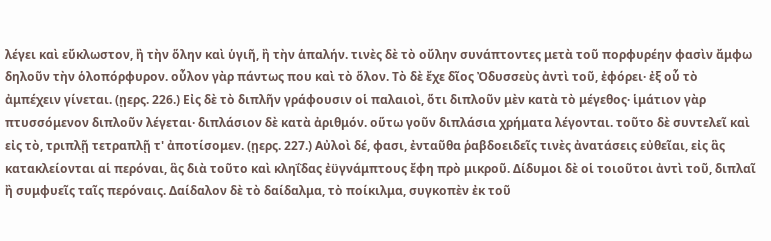λέγει καὶ εὔκλωστον, ἢ τὴν ὅλην καὶ ὑγιῆ, ἢ τὴν ἁπαλήν. τινὲς δὲ τὸ οὔλην συνάπτοντες μετὰ τοῦ πορφυρέην φασὶν ἄμφω δηλοῦν τὴν ὁλοπόρφυρον. οὖλον γὰρ πάντως που καὶ τὸ ὅλον. Τὸ δὲ ἔχε δῖος Ὀδυσσεὺς ἀντὶ τοῦ, ἐφόρει· ἐξ οὗ τὸ ἀμπέχειν γίνεται. (ῃερς. 226.) Εἰς δὲ τὸ διπλῆν γράφουσιν οἱ παλαιοὶ, ὅτι διπλοῦν μὲν κατὰ τὸ μέγεθος· ἱμάτιον γὰρ πτυσσόμενον διπλοῦν λέγεται· διπλάσιον δὲ κατὰ ἀριθμόν. οὕτω γοῦν διπλάσια χρήματα λέγονται. τοῦτο δὲ συντελεῖ καὶ εἰς τὸ, τριπλῇ τετραπλῇ τ' ἀποτίσομεν. (ῃερς. 227.) Αὐλοὶ δέ, φασι, ἐνταῦθα ῥαβδοειδεῖς τινὲς ἀνατάσεις εὐθεῖαι, εἰς ἃς κατακλείονται αἱ περόναι, ἃς διὰ τοῦτο καὶ κληΐδας ἐϋγνάμπτους ἔφη πρὸ μικροῦ. Δίδυμοι δὲ οἱ τοιοῦτοι ἀντὶ τοῦ, διπλαῖ ἢ συμφυεῖς ταῖς περόναις. Δαίδαλον δὲ τὸ δαίδαλμα, τὸ ποίκιλμα, συγκοπὲν ἐκ τοῦ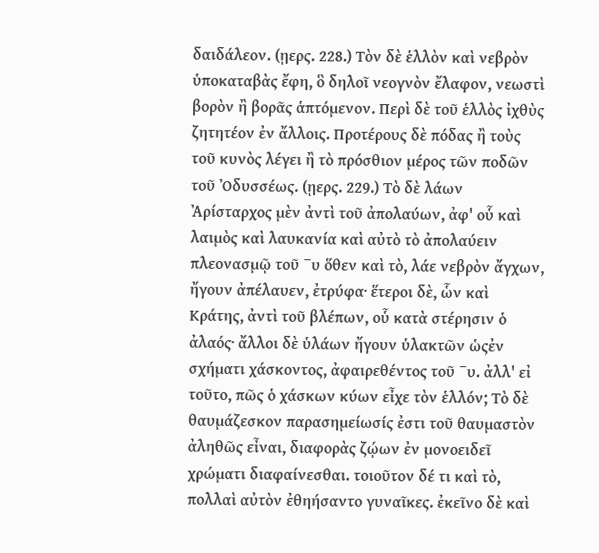δαιδάλεον. (ῃερς. 228.) Τὸν δὲ ἑλλὸν καὶ νεβρὸν ὑποκαταβὰς ἔφη, ὃ δηλοῖ νεογνὸν ἔλαφον, νεωστὶ βορὸν ἢ βορᾶς ἁπτόμενον. Περὶ δὲ τοῦ ἑλλὸς ἰχθὺς ζητητέον ἐν ἄλλοις. Προτέρους δὲ πόδας ἢ τοὺς τοῦ κυνὸς λέγει ἢ τὸ πρόσθιον μέρος τῶν ποδῶν τοῦ Ὀδυσσέως. (ῃερς. 229.) Τὸ δὲ λάων Ἀρίσταρχος μὲν ἀντὶ τοῦ ἀπολαύων, ἀφ' οὗ καὶ λαιμὸς καὶ λαυκανία καὶ αὐτὸ τὸ ἀπολαύειν πλεονασμῷ τοῦ ˉυ ὅθεν καὶ τὸ, λάε νεβρὸν ἄγχων, ἤγουν ἀπέλαυεν, ἐτρύφα· ἕτεροι δὲ, ὧν καὶ Κράτης, ἀντὶ τοῦ βλέπων, οὗ κατὰ στέρησιν ὁ ἀλαός· ἄλλοι δὲ ὑλάων ἤγουν ὑλακτῶν ὡςἐν σχήματι χάσκοντος, ἀφαιρεθέντος τοῦ ˉυ. ἀλλ' εἰ τοῦτο, πῶς ὁ χάσκων κύων εἶχε τὸν ἑλλόν; Τὸ δὲ θαυμάζεσκον παρασημείωσίς ἐστι τοῦ θαυμαστὸν ἀληθῶς εἶναι, διαφορὰς ζῴων ἐν μονοειδεῖ χρώματι διαφαίνεσθαι. τοιοῦτον δέ τι καὶ τὸ, πολλαὶ αὐτὸν ἐθηήσαντο γυναῖκες. ἐκεῖνο δὲ καὶ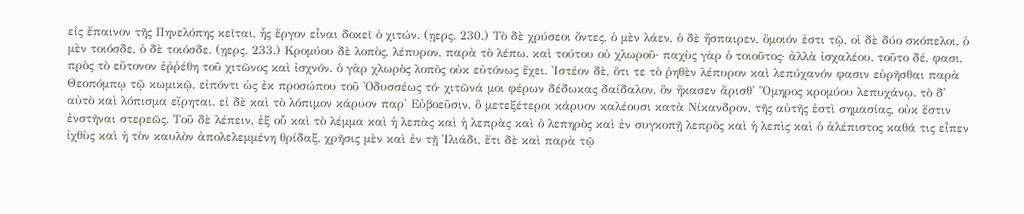εἰς ἔπαινον τῆς Πηνελόπης κεῖται, ἧς ἔργον εἶναι δοκεῖ ὁ χιτών. (ῃερς. 230.) Τὸ δὲ χρύσεοι ὄντες, ὁ μὲν λάεν, ὁ δὲ ἤσπαιρεν, ὅμοιόν ἐστι τῷ, οἱ δὲ δύο σκόπελοι, ὁ μὲν τοιόσδε, ὁ δὲ τοιόσδε. (ῃερς. 233.) Κρομύου δὲ λοπὸς, λέπυρον, παρὰ τὸ λέπω. καὶ τούτου οὐ χλωροῦ· παχὺς γὰρ ὁ τοιοῦτος· ἀλλὰ ἰσχαλέου. τοῦτο δέ, φασι, πρὸς τὸ εὔτονον ἐῤῥέθη τοῦ χιτῶνος καὶ ἰσχνόν. ὁ γὰρ χλωρὸς λοπὸς οὐκ εὐτόνως ἔχει. Ἰστέον δὲ, ὅτι τε τὸ ῥηθὲν λέπυρον καὶ λεπύχανόν φασιν εὑρῆσθαι παρὰ Θεοπόμπῳ τῷ κωμικῷ, εἰπόντι ὡς ἐκ προσώπου τοῦ Ὀδυσσέως τό· χιτῶνά μοι φέρων δέδωκας δαίδαλον, ὃν ἤκασεν ἄρισθ' Ὅμηρος κρομύου λεπυχάνῳ. τὸ δ' αὐτὸ καὶ λόπισμα εἴρηται. εἰ δὲ καὶ τὸ λόπιμον κάρυον παρ' Εὐβοεῦσιν, ὃ μετεξέτεροι κάρυον καλέουσι κατὰ Νίκανδρον, τῆς αὐτῆς ἐστὶ σημασίας, οὐκ ἔστιν ἐνστῆναι στερεῶς. Τοῦ δὲ λέπειν, ἐξ οὗ καὶ τὸ λέμμα καὶ ἡ λεπὰς καὶ ἡ λεπρὰς καὶ ὁ λεπηρὸς καὶ ἐν συγκοπῇ λεπρὸς καὶ ἡ λεπὶς καὶ ὁ ἀλέπιστος καθά τις εἶπεν ἰχθὺς καὶ ἡ τὸν καυλὸν ἀπολελεμμένη θρίδαξ, χρῆσις μὲν καὶ ἐν τῇ Ἰλιάδι, ἔτι δὲ καὶ παρὰ τῷ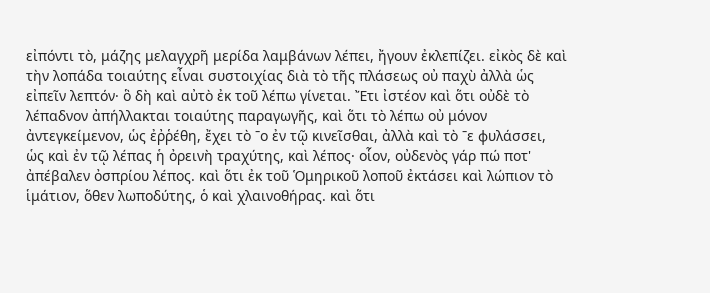εἰπόντι τὸ, μάζης μελαγχρῆ μερίδα λαμβάνων λέπει, ἤγουν ἐκλεπίζει. εἰκὸς δὲ καὶ τὴν λοπάδα τοιαύτης εἶναι συστοιχίας διὰ τὸ τῆς πλάσεως οὐ παχὺ ἀλλὰ ὡς εἰπεῖν λεπτόν· ὃ δὴ καὶ αὐτὸ ἐκ τοῦ λέπω γίνεται. Ἔτι ἰστέον καὶ ὅτι οὐδὲ τὸ λέπαδνον ἀπήλλακται τοιαύτης παραγωγῆς, καὶ ὅτι τὸ λέπω οὐ μόνον ἀντεγκείμενον, ὡς ἐῤῥέθη, ἔχει τὸ ˉο ἐν τῷ κινεῖσθαι, ἀλλὰ καὶ τὸ ˉε φυλάσσει, ὡς καὶ ἐν τῷ λέπας ἡ ὀρεινὴ τραχύτης, καὶ λέπος· οἷον, οὐδενὸς γάρ πώ ποτ' ἀπέβαλεν ὀσπρίου λέπος. καὶ ὅτι ἐκ τοῦ Ὁμηρικοῦ λοποῦ ἐκτάσει καὶ λώπιον τὸ ἱμάτιον, ὅθεν λωποδύτης, ὁ καὶ χλαινοθήρας. καὶ ὅτι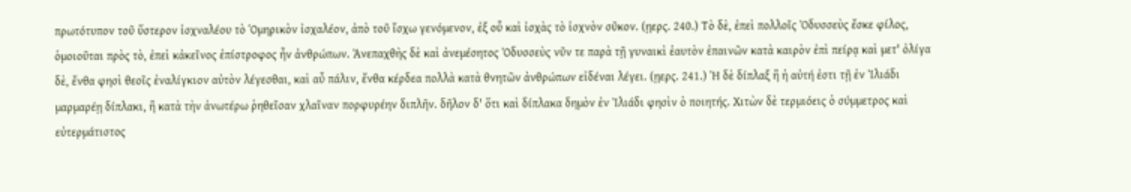πρωτότυπον τοῦ ὕστερον ἰσχναλέου τὸ Ὁμηρικὸν ἰσχαλέον, ἀπὸ τοῦ ἴσχω γενόμενον, ἐξ οὗ καὶ ἰσχὰς τὸ ἰσχνὸν σῦκον. (ῃερς. 240.) Τὸ δὲ, ἐπεὶ πολλοῖς Ὀδυσσεὺς ἔσκε φίλος, ὁμοιοῦται πρὸς τὸ, ἐπεὶ κἀκεῖνος ἐπίστροφος ἦν ἀνθρώπων. Ἀνεπαχθὴς δὲ καὶ ἀνεμέσητος Ὀδυσσεὺς νῦν τε παρὰ τῇ γυναικὶ ἑαυτὸν ἐπαινῶν κατὰ καιρὸν ἐπὶ πείρᾳ καὶ μετ' ὀλίγα δὲ, ἔνθα φησὶ θεοῖς ἐναλίγκιον αὐτὸν λέγεσθαι, καὶ αὖ πάλιν, ἔνθα κέρδεα πολλὰ κατὰ θνητῶν ἀνθρώπων εἰδέναι λέγει. (ῃερς. 241.) Ἡ δὲ δίπλαξ ἢ ἡ αὐτή ἐστι τῇ ἐν Ἰλιάδι μαρμαρέῃ δίπλακι, ἢ κατὰ τὴν ἀνωτέρω ῥηθεῖσαν χλαῖναν πορφυρέην διπλῆν. δῆλον δ' ὅτι καὶ δίπλακα δημὸν ἐν Ἰλιάδι φησὶν ὁ ποιητής. Χιτὼν δὲ τερμιόεις ὁ σύμμετρος καὶ εὐτερμάτιστος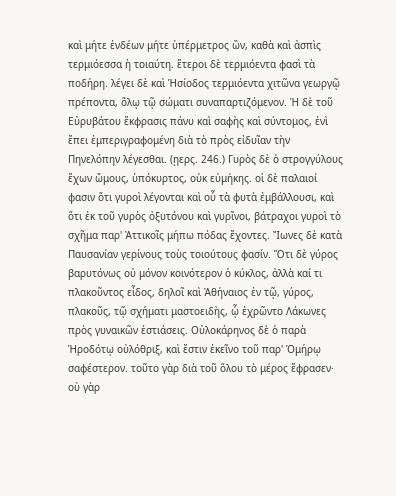καὶ μήτε ἐνδέων μήτε ὑπέρμετρος ὢν, καθὰ καὶ ἀσπὶς τερμιόεσσα ἡ τοιαύτη. ἕτεροι δὲ τερμιόεντα φασὶ τὰ ποδήρη. λέγει δὲ καὶ Ἡσίοδος τερμιόεντα χιτῶνα γεωργῷ πρέποντα, ὅλῳ τῷ σώματι συναπαρτιζόμενον. Ἡ δὲ τοῦ Εὐρυβάτου ἔκφρασις πάνυ καὶ σαφὴς καὶ σύντομος, ἑνὶ ἔπει ἐμπεριγραφομένη διὰ τὸ πρὸς εἰδυῖαν τὴν Πηνελόπην λέγεσθαι. (ῃερς. 246.) Γυρὸς δὲ ὁ στρογγύλους ἔχων ὤμους, ὑπόκυρτος, οὐκ εὐμήκης. οἱ δὲ παλαιοί φασιν ὅτι γυροὶ λέγονται καὶ οὗ τὰ φυτὰ ἐμβάλλουσι, καὶ ὅτι ἐκ τοῦ γυρὸς ὀξυτόνου καὶ γυρῖνοι, βάτραχοι γυροὶ τὸ σχῆμα παρ' Ἀττικοῖς μήπω πόδας ἔχοντες. Ἴωνες δὲ κατὰ Παυσανίαν γερίνους τοὺς τοιούτους φασίν. Ὅτι δὲ γύρος βαρυτόνως οὐ μόνον κοινότερον ὁ κύκλος, ἀλλὰ καί τι πλακοῦντος εἶδος, δηλοῖ καὶ Ἀθήναιος ἐν τῷ, γύρος, πλακοῦς, τῷ σχήματι μαστοειδὴς, ᾧ ἐχρῶντο Λάκωνες πρὸς γυναικῶν ἑστιάσεις. Οὐλοκάρηνος δὲ ὁ παρὰ Ἡροδότῳ οὐλόθριξ, καὶ ἔστιν ἐκεῖνο τοῦ παρ' Ὁμήρῳ σαφέστερον. τοῦτο γὰρ διὰ τοῦ ὅλου τὸ μέρος ἔφρασεν· οὐ γὰρ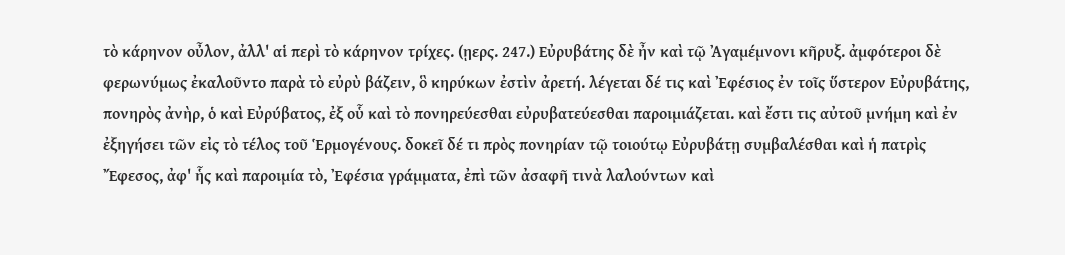τὸ κάρηνον οὖλον, ἀλλ' αἱ περὶ τὸ κάρηνον τρίχες. (ῃερς. 247.) Εὐρυβάτης δὲ ἦν καὶ τῷ Ἀγαμέμνονι κῆρυξ. ἀμφότεροι δὲ φερωνύμως ἐκαλοῦντο παρὰ τὸ εὐρὺ βάζειν, ὃ κηρύκων ἐστὶν ἀρετή. λέγεται δέ τις καὶ Ἐφέσιος ἐν τοῖς ὕστερον Εὐρυβάτης, πονηρὸς ἀνὴρ, ὁ καὶ Εὐρύβατος, ἐξ οὗ καὶ τὸ πονηρεύεσθαι εὐρυβατεύεσθαι παροιμιάζεται. καὶ ἔστι τις αὐτοῦ μνήμη καὶ ἐν ἐξηγήσει τῶν εἰς τὸ τέλος τοῦ Ἑρμογένους. δοκεῖ δέ τι πρὸς πονηρίαν τῷ τοιούτῳ Εὐρυβάτῃ συμβαλέσθαι καὶ ἡ πατρὶς Ἔφεσος, ἀφ' ἧς καὶ παροιμία τὸ, Ἐφέσια γράμματα, ἐπὶ τῶν ἀσαφῆ τινὰ λαλούντων καὶ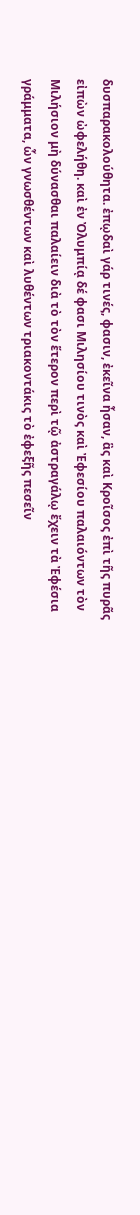δυσπαρακολούθητα. ἐπῳδαὶ γάρ τινές, φασιν, ἐκεῖνα ἦσαν, ἃς καὶ Κροῖσος ἐπὶ τῆς πυρᾶς εἰπὼν ὠφελήθη. καὶ ἐν Ὀλυμπίᾳ δέ φασι Μιλησίου τινὸς καὶ Ἐφεσίου παλαιόντων τὸν Μιλήσιον μὴ δύνασθαι παλαίειν διὰ τὸ τὸν ἕτερον περὶ τῷ ἀστραγάλῳ ἔχειν τὰ Ἐφέσια γράμματα, ὧν γνωσθέντων καὶ λυθέντων τριακοντάκις τὸ ἐφεξῆς πεσεῖν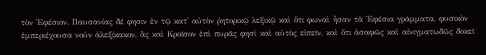τὸν Ἐφέσιον. Παυσανίας δέ φησιν ἐν τῷ κατ' αὐτὸν ῥητορικῷ λεξικῷ καὶ ὅτι φωναὶ ἦσαν τὰ Ἐφέσια γράμματα, φυσικὸν ἐμπεριέχουσα νοῦν ἀλεξίκακον, ἃς καὶ Κροῖσον ἐπὶ πυρᾶς φησὶ καὶ αὐτὸς εἰπεῖν, καὶ ὅτι ἀσαφῶς καὶ αἰνιγματωδῶς δοκεῖ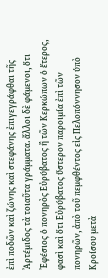ἐπὶ ποδῶν καὶ ζώνης καὶ στεφάνης ἐπιγεγράφθαι τῆς Ἀρτέμιδος τὰ τοιαῦτα γράμματα. ἄλλοι δὲ φάμενοι, ὅτι Ἐφέσιος ὁ πονηρὸς Εὐρύβατος ἢ τῶν Κερκώπων ὁ ἕτερος, φασὶ καὶ ὅτι Εὐρύβατος ὕστερον παροιμία ἐπὶ τῶν πονηρῶν, ἀπὸ τοῦ πεμφθέντος εἰς Πελοπόννησον ὑπὸ Κροίσου μετὰ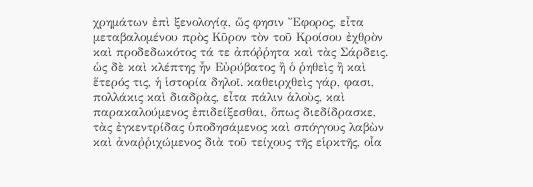χρημάτων ἐπὶ ξενολογίᾳ, ὥς φησιν Ἔφορος, εἶτα μεταβαλομένου πρὸς Κῦρον τὸν τοῦ Κροίσου ἐχθρὸν καὶ προδεδωκότος τά τε ἀπόῤῥητα καὶ τὰς Σάρδεις. ὡς δὲ καὶ κλέπτης ἦν Εὐρύβατος ἢ ὁ ῥηθεὶς ἢ καὶ ἕτερός τις, ἡ ἱστορία δηλοῖ. καθειρχθεὶς γάρ, φασι, πολλάκις καὶ διαδρὰς, εἶτα πάλιν ἁλοὺς, καὶ παρακαλούμενος ἐπιδείξεσθαι, ὅπως διεδίδρασκε, τὰς ἐγκεντρίδας ὑποδησάμενος καὶ σπόγγους λαβὼν καὶ ἀναῤῥιχώμενος διὰ τοῦ τείχους τῆς εἱρκτῆς, οἷα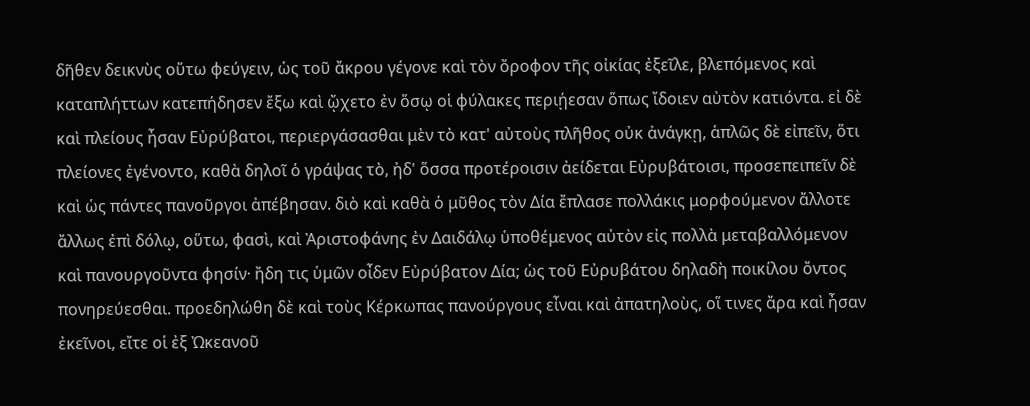δῆθεν δεικνὺς οὕτω φεύγειν, ὡς τοῦ ἄκρου γέγονε καὶ τὸν ὄροφον τῆς οἰκίας ἐξεῖλε, βλεπόμενος καὶ καταπλήττων κατεπήδησεν ἔξω καὶ ᾤχετο ἐν ὅσῳ οἱ φύλακες περιῄεσαν ὅπως ἴδοιεν αὐτὸν κατιόντα. εἰ δὲ καὶ πλείους ἦσαν Εὐρύβατοι, περιεργάσασθαι μὲν τὸ κατ' αὐτοὺς πλῆθος οὐκ ἀνάγκῃ, ἁπλῶς δὲ εἰπεῖν, ὅτι πλείονες ἐγένοντο, καθὰ δηλοῖ ὁ γράψας τὸ, ἠδ' ὅσσα προτέροισιν ἀείδεται Εὐρυβάτοισι, προσεπειπεῖν δὲ καὶ ὡς πάντες πανοῦργοι ἀπέβησαν. διὸ καὶ καθὰ ὁ μῦθος τὸν Δία ἔπλασε πολλάκις μορφούμενον ἄλλοτε ἄλλως ἐπὶ δόλῳ, οὕτω, φασὶ, καὶ Ἀριστοφάνης ἐν Δαιδάλῳ ὑποθέμενος αὐτὸν εἰς πολλὰ μεταβαλλόμενον καὶ πανουργοῦντα φησίν· ἤδη τις ὑμῶν οἶδεν Εὐρύβατον Δία; ὡς τοῦ Εὐρυβάτου δηλαδὴ ποικίλου ὄντος πονηρεύεσθαι. προεδηλώθη δὲ καὶ τοὺς Κέρκωπας πανούργους εἶναι καὶ ἀπατηλοὺς, οἵ τινες ἄρα καὶ ἦσαν ἐκεῖνοι, εἴτε οἱ ἐξ Ὠκεανοῦ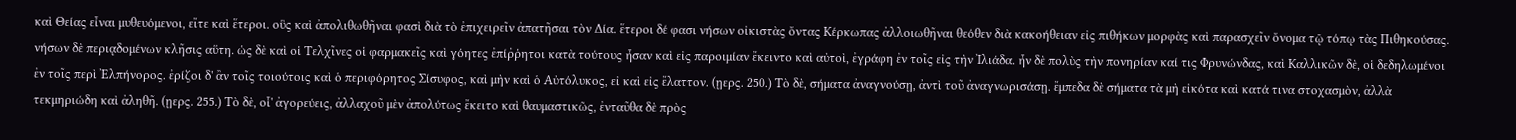καὶ Θείας εἶναι μυθευόμενοι, εἴτε καὶ ἕτεροι. οὓς καὶ ἀπολιθωθῆναι φασὶ διὰ τὸ ἐπιχειρεῖν ἀπατῆσαι τὸν Δία. ἕτεροι δέ φασι νήσων οἰκιστὰς ὄντας Κέρκωπας ἀλλοιωθῆναι θεόθεν διὰ κακοήθειαν εἰς πιθήκων μορφὰς καὶ παρασχεῖν ὄνομα τῷ τόπῳ τὰς Πιθηκούσας. νήσων δὲ περιᾳδομένων κλῆσις αὕτη. ὡς δὲ καὶ οἱ Τελχῖνες οἱ φαρμακεῖς καὶ γόητες ἐπίῤῥητοι κατὰ τούτους ἦσαν καὶ εἰς παροιμίαν ἔκειντο καὶ αὐτοὶ, ἐγράφη ἐν τοῖς εἰς τὴν Ἰλιάδα. ἦν δὲ πολὺς τὴν πονηρίαν καί τις Φρυνώνδας, καὶ Καλλικῶν δὲ, οἱ δεδηλωμένοι ἐν τοῖς περὶ Ἐλπήνορος. ἐρίζοι δ' ἂν τοῖς τοιούτοις καὶ ὁ περιφόρητος Σίσυφος, καὶ μὴν καὶ ὁ Αὐτόλυκος, εἰ καὶ εἰς ἔλαττον. (ῃερς. 250.) Τὸ δὲ, σήματα ἀναγνούσῃ, ἀντὶ τοῦ ἀναγνωρισάσῃ. ἔμπεδα δὲ σήματα τὰ μὴ εἰκότα καὶ κατά τινα στοχασμὸν, ἀλλὰ τεκμηριώδη καὶ ἀληθῆ. (ῃερς. 255.) Τὸ δὲ, οἷ' ἀγορεύεις, ἀλλαχοῦ μὲν ἀπολύτως ἔκειτο καὶ θαυμαστικῶς, ἐνταῦθα δὲ πρὸς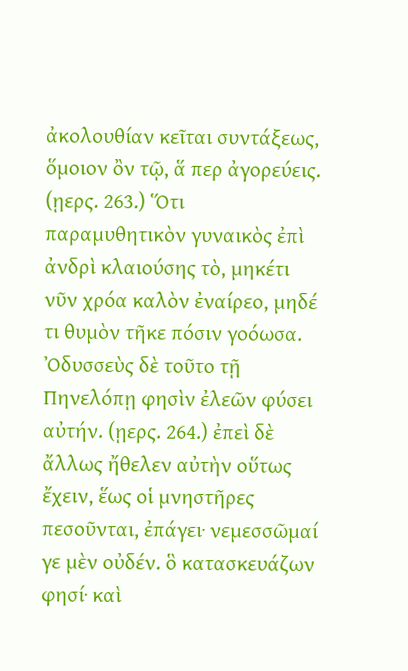ἀκολουθίαν κεῖται συντάξεως, ὅμοιον ὂν τῷ, ἅ περ ἀγορεύεις. (ῃερς. 263.) Ὅτι παραμυθητικὸν γυναικὸς ἐπὶ ἀνδρὶ κλαιούσης τὸ, μηκέτι νῦν χρόα καλὸν ἐναίρεο, μηδέ τι θυμὸν τῆκε πόσιν γοόωσα. Ὀδυσσεὺς δὲ τοῦτο τῇ Πηνελόπῃ φησὶν ἐλεῶν φύσει αὐτήν. (ῃερς. 264.) ἐπεὶ δὲ ἄλλως ἤθελεν αὐτὴν οὕτως ἔχειν, ἕως οἱ μνηστῆρες πεσοῦνται, ἐπάγει· νεμεσσῶμαί γε μὲν οὐδέν. ὃ κατασκευάζων φησί· καὶ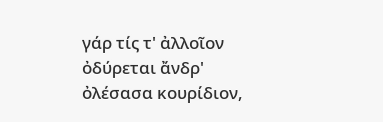γάρ τίς τ' ἀλλοῖον ὀδύρεται ἄνδρ' ὀλέσασα κουρίδιον,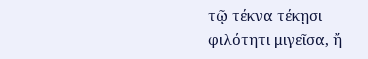τῷ τέκνα τέκῃσι φιλότητι μιγεῖσα, ἤ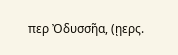περ Ὀδυσσῆα, (ῃερς.